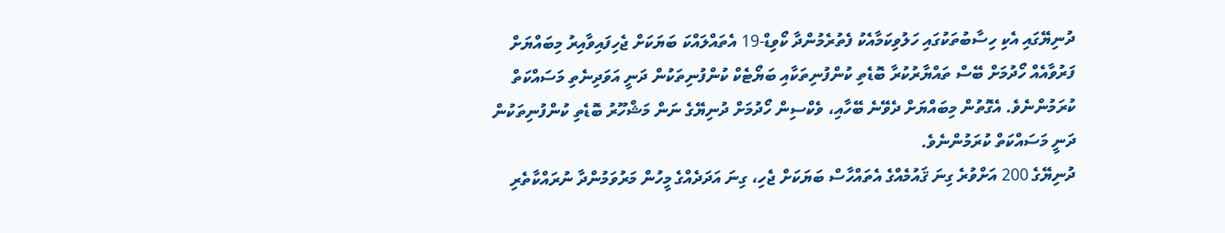ދުނިޔޭގައި އެކި ހިސާބުތަކުގައި ހަލުވިކަމާއެކު ފެތުރެމުންދާ ކޯވިޑް-19 އެތައްލައްކަ ބަޔަކަށް ޖެހިފައިވާއިރު މިބައްޔަށް ފަރުވާއެއް ހޯދުމަށް ބޭސް ތައްޔާރުކުރާ ބޮޑެތި ކުންފުނިތަކާއި ބަޔޯޓެކް ކުންފުނިތަކުން ދަނީ އަވަދިނެތި މަސައްކަތް ކުރަމުންނެވެ. އެގޮތުން މިބައްޔަށް ދެވޭނެ ބޭހާއި، ވެކްސިން ހޯދުމަށް ދުނިޔޭގެ ނަން މަޝްހޫރު ބޮޑެތި ކުންފުނިތަކުން ދަނީ މަސައްކަތް ކުރަމުންނެވެ.
ދުނިޔޭގެ 200 އަށްވުރެ ގިނަ ޤައުމެއްގެ އެތައްހާސް ބަޔަކަށް ޖެހި، ގިނަ އަދަދެއްގެ މީހުން މަރުވަމުންދާ ނުރައްކާތެރި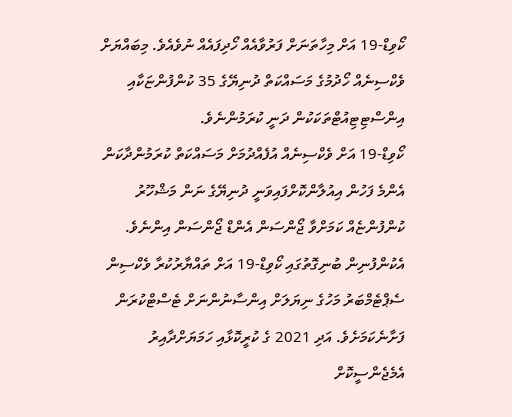ކޯވިޑް-19 އަށް މިހާތަނަށް ފަރުވާއެއް ހޯދިފައެއް ނުވެއެވެ. މިބައްޔަށް ވެކްސިނެއް ހޯދުމުގެ މަސައްކަތް ދުނިޔޭގެ 35 ކުންފުންޏަކާއި އިންސްޓިޓިއުޓްތަކަކުން ދަނީ ކުރަމުންނެވެ.
ކޯވިޑް-19 އަށް ވެކްސިނެއް އުފެއްދުމަށް މަސައްކަތް ކުރަމުންދާކަން އެންމެ ފަހުން އިއުލާންކޮށްފައިވަނީ ދުނިޔޭގެ ނަން މަޝްހޫރު ކުންފުންޏެއް ކަމަށްވާ ޖޯންސަން އެންޑް ޖޯންސަން އިންނެވެ. އެކުންފުނިން ބުނިގޮތުގައި ކޯވިޑް-19 އަށް ތައްޔާރުކުރާ ވެކްސިން ސެޕްޓެމްބަރު މަހުގެ ނިޔަލަށް އިންސާނުންނަށް ޓެސްޓްކުރަން ފަށާނެކަމަށެވެ. އަދި 2021 ގެ ކުރީކޮޅާއި ހަމަޔަށްދާއިރު އެމެޖެންސީކޮށް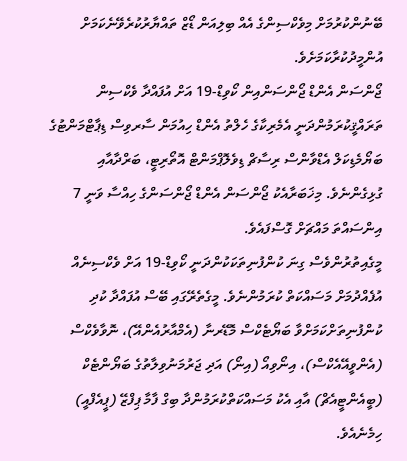ބޭނުންކުރުމަށް މިވެކްސިންގެ އެއް ބިލިއަން ޑޯޒް ތައްޔާރުކުރެވޭނެކަމަށް އުންމީދުކުރާކަމަށެވެ.
ޖޯންސަން އެންޑް ޖޯންސަންއިން ކޯވިޑް-19 އަށް އުފައްދާ ވެކްސިން ތަރައްޤީކުރަމުންދަނީ އެމެރިކާގެ ހެލްތު އެންޑް ހިއުމަން ސާރވިސް ޑިޕާޓްމަންޓުގެ ބަޔޯމެޑިކަލް އެޑްވާންސް ރިސާޗް ޑިވެލޮޕްމަންޓް އޮތޯރިޓީ، ބަރްދާއާއި ގުޅިގެންނެވެ. މިޚަބަރާއެކު ޖޯންސަން އެންޑް ޖޯންސަންގެ ހިއްސާ ވަނީ 7 އިންސައްތަ މައްޗަށް ގޮސްފައެވެ.
މީގެއިތުރުންވެސް ގިނަ ކުންފުނިތަކަކުންދަނީ ކޯވިޑް-19 އަށް ވެކްސިނެއް އުފެއްދުމަށް މަސައްކަތް ކުރަމުންނެވެ. މީގެތެރޭގައި ބޭސް އުފައްދާ ކުދި ކުންފުނިތަށްކަމަށްވާ ބަޔޯޓެކްސް މޮޑޭރނާ (އެމްއާރުއެންއޭ)، ނޮވާވެކްސް (އެންވީއޭއެކްސް)، އިނޯވިއޯ (އިނޯ) އަދި ޖަރުމަނުވިލާތުގެ ބަޔޯންޓެކް (ބީއެންޓީއެޗް) އާއި އެކު މަސައްކަތްކުރަމުންދާ ބިގް ފާމާ ޕިފްޒޭ (ޕީއެފްއީ) ހިމެނެއެވެ.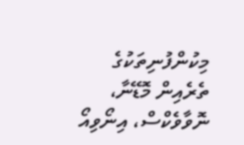މިކުންފުނިތަކުގެ ތެރެއިން މޮޑޭނާ، ނޮވާވެކްސް، އިނޯވިއޯ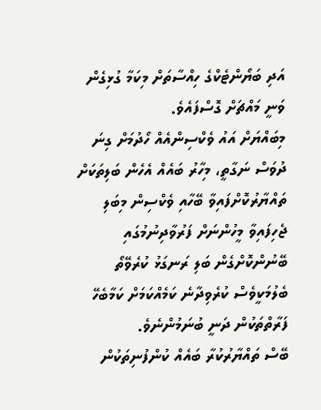އަދި ބަޔޯންޓެކްގެ ހިއްސާތަށް މިކަމާ ގުޅިގެން ވަނީ މައްޗަށް ގޮސްފައެވެ.
މިބައްޔަށް އައު ވެކްސިންއެއް ހޯދުމަށް ގިނަ ދުވަސް ނަގާތީ، މިހާރު ބައެއް އެހެން ބަލިތަކަށް ތައްޔާރުކޮށްފައިވާ ބޭހާއި ވެކްސިން މިބަލި ޖެހިފައިވާ މީހުންނަށް ފަރުވާދިނުމުގައި ބޭނުންކޮށްގެން ބަލި ރަނގަޅު ކުރެވޭތޯ ބެލުމަކީވެސް ކުރެވިދާނެ ކަމެއްކަމަށް ކަމާބެހޭ ފަރާތްތަކުން ދަނީ ބުނަމުންނެވެ.
ބޭސް ތައްޔާރުކުރާ ބައެއް ކުންފުނިތަކުން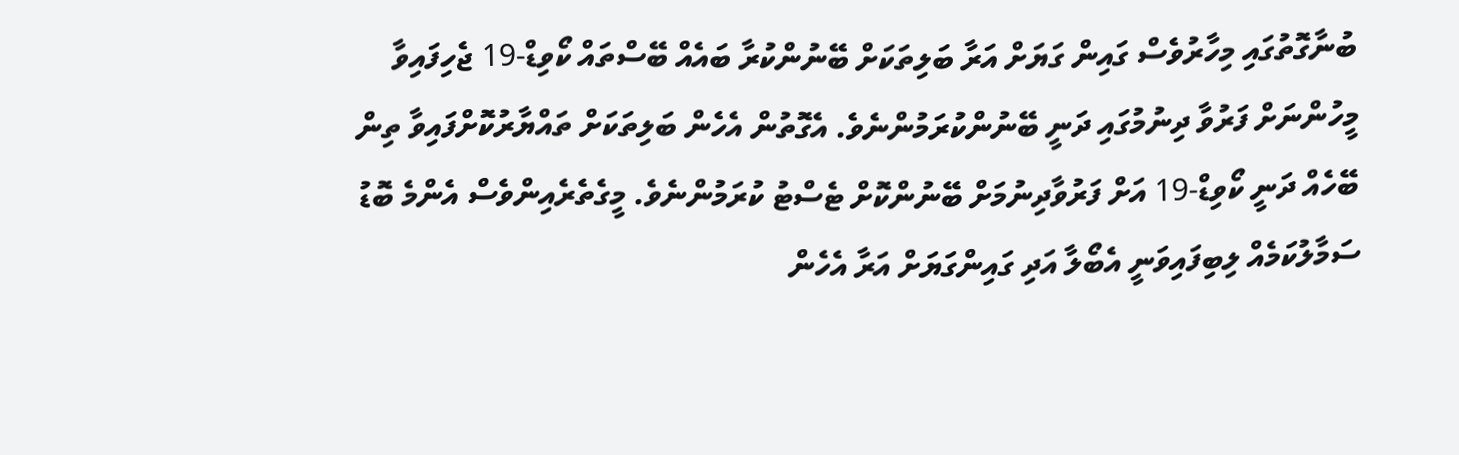ބުނާގޮތުގައި މިހާރުވެސް ގައިން ގަޔަށް އަރާ ބަލިތަކަށް ބޭނުންކުރާ ބައެއް ބޭސްތައް ކޯވިޑް-19 ޖެހިފައިވާ މީހުންނަށް ފަރުވާ ދިނުމުގައި ދަނީ ބޭނުންކުރަމުންނެވެ. އެގޮތުން އެހެން ބަލިތަކަށް ތައްޔާރުކޮށްފައިވާ ތިން ބޭހެއް ދަނީ ކޯވިޑް-19 އަށް ފަރުވާދިނުމަށް ބޭނުންކޮށް ޓެސްޓު ކުރަމުންނެވެ. މީގެތެރެއިންވެސް އެންމެ ބޮޑު ސަމާލުކަމެއް ލިބިފައިވަނީ އެބޯލާ އަދި ގައިންގަޔަށް އަރާ އެހެން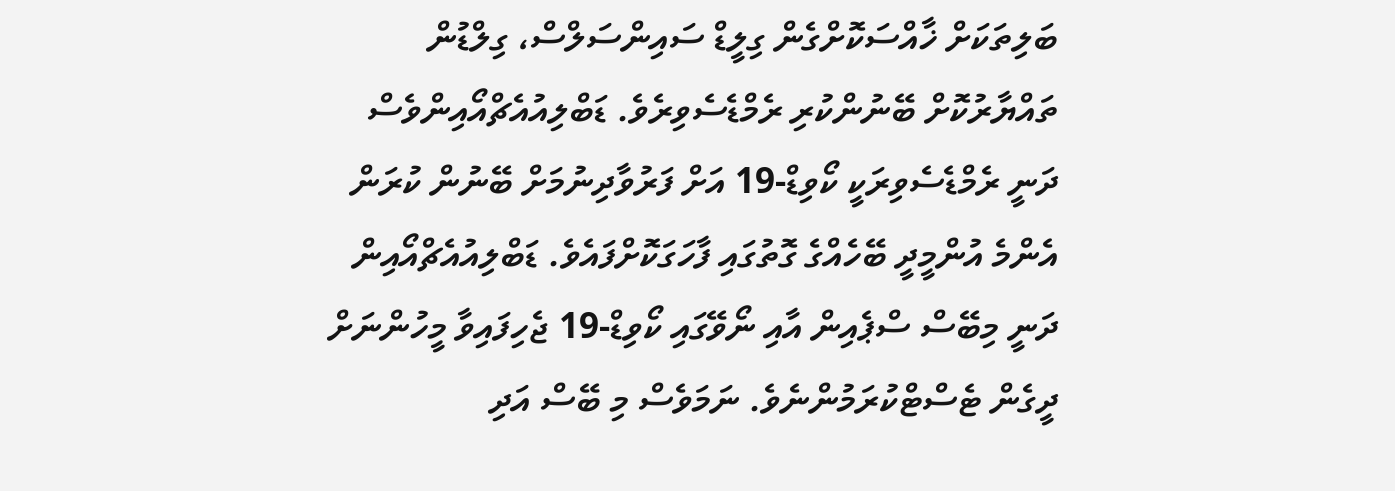ބަލިތަކަށް ޚާއްސަކޮށްގެން ގިލީޑް ސައިންސަލްސް، ގިލްޑުން ތައްޔާރުކޮށް ބޭނުންކުރި ރެމްޑެސެވިރެވެ. ޑަބްލިއުއެޗްއޯއިންވެސް ދަނީ ރެމްޑެސެވިރަކީ ކޯވިޑް-19 އަށް ފަރުވާދިނުމަށް ބޭނުން ކުރަން އެންމެ އުންމީދީ ބޭހެއްގެ ގޮތުގައި ފާހަގަކޮށްފައެވެ. ޑަބްލިއުއެޗްއޯއިން ދަނީ މިބޭސް ސްޕެއިން އާއި ނޯވޭގައި ކޯވިޑް-19 ޖެހިފައިވާ މީހުންނަށް ދީގެން ޓެސްޓްކުރަމުންނެވެ. ނަމަވެސް މި ބޭސް އަދި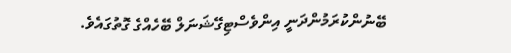ބޭނުންކުރަމުންދަނީ އިންވެސްޓިގޭޝަނަލް ބޭހެއްގެ ގޮތުގައެވެ.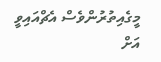މީގެއިތުރުންވެސް އެޗްއައިވީ އަށް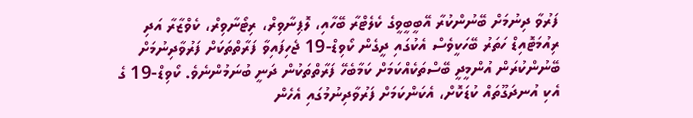ފަރުވާ ދިނުމަށް ބޭނުންކުރާ އޭބީބީވީގެ ކެލެޓްރާ ބޭހާއި، ލޮޕިނާވިރް، ރިޓޯނާވިރް، ކެވްޒާރާ އަދި ރިއުމަޓޮއިޑް ހަތަރު ބޭހަކީވެސް އެކުގައި ދީގެން ކޯވިޑް-19 ޖެހިފައިވާ ފަރާތްތަކަށް ފަރުވާދިނުމަށް ބޭނުންކުރަން އުންމީދީ ބޭސްތަކެއްކަމަށް ކަމާބެހޭ ފަރާތްތަކުން ދަނީ ބުނަމުންނެވެ. ކޯވިޑް-19 ގެ އެކި އުނދަގޫތައް ކުޑަކޮށް، އެކަންކަމަށް ފަރުވާދިނުމުގައި އެހެން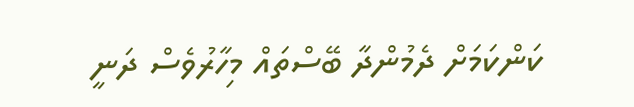ކަންކަމަށް ދެމުންދާ ބޭސްތައް މިހާރުވެސް ދަނީ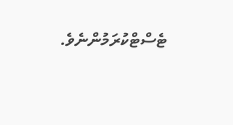ޓެސްޓްކުރަމުންނެވެ.